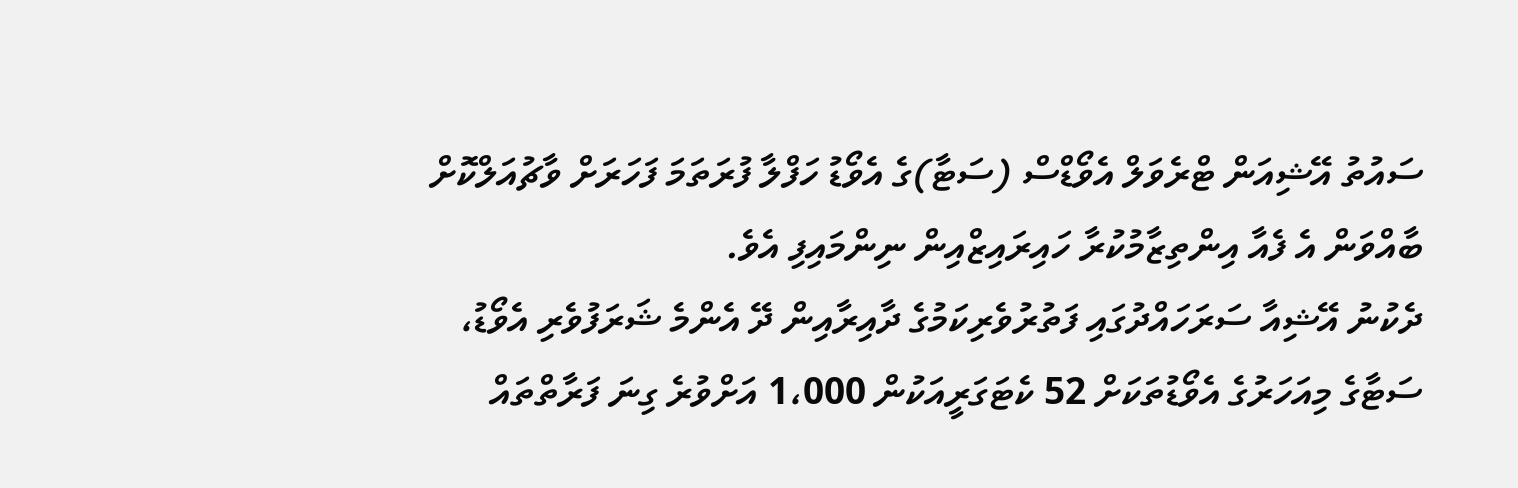ސައުތު އޭޝިއަން ޓްރެވަލް އެވޯޑްސް (ސަޓާ)ގެ އެވޯޑު ހަފްލާ ފުރަތަމަ ފަހަރަށް ވާޗުއަލްކޮށް ބާއްވަން އެ ފެއާ އިންތިޒާމުކުރާ ހައިރައިޒްއިން ނިންމައިފި އެވެ.
ދެކުނު އޭޝިއާ ސަރަހައްދުގައި ފަތުރުވެރިކަމުގެ ދާއިރާއިން ދޭ އެންމެ ޝަރަފުވެރި އެވޯޑު، ސަޓާގެ މިއަހަރުގެ އެވޯޑުތަކަށް 52 ކެޓަގަރީއަކުން 1،000 އަށްވުރެ ގިނަ ފަރާތްތައް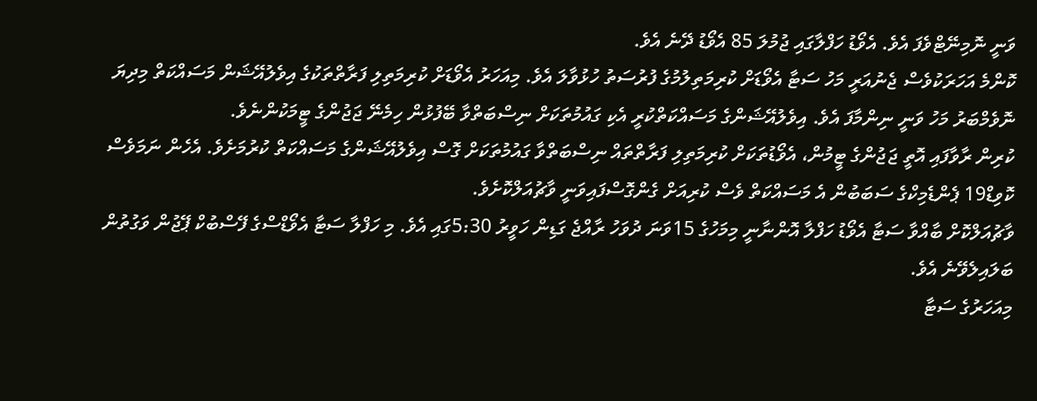ވަނީ ނޮމިނޭޓްވެފަ އެވެ. އެވޯޑު ހަފްލާގައި ޖުމުލަ 85 އެވޯޑު ދޭނެ އެވެ.
ކޮންމެ އަހަރަކުވެސް ޖެނުއަރީ މަހު ސަޓާ އެވޯޑަށް ކުރިމަތިލުމުގެ ފުރުސަތު ހުޅުވާލަ އެވެ. މިއަހަރު އެވޯޑަށް ކުރިމަތިލި ފަރާތްތަކުގެ އިވެލުއޭޝަން މަސައްކަތް މިދިޔަ ނޮވެމްބަރު މަހު ވަނީ ނިންމާފަ އެވެ. އިވެލުއޭޝަންގެ މަސައްކަތްކުރީ އެކި ގައުމުތަކަށް ނިސްބަތްވާ ބޭފުޅުން ހިމެނޭ ޖަޖުންގެ ޓީމަކުންނެވެ.
ކުރިން ރާވާފައި އޮތީ ޖަޖުންގެ ޓީމުން، އެވޯޑުތަކަށް ކުރިމަތިލި ފަރާތްތައް ނިސްބަތްވާ ގައުމުތަކަށް ގޮސް އިވެލުއޭޝަންގެ މަސައްކަތް ކުރުމަށެވެ. އެހެން ނަމަވެސް ކޮވިޑް19 ޕެންޑެމިކްގެ ސަބަބުން އެ މަސައްކަތް ވެސް ކުރިއަށް ގެންގޮސްފައިވަނީ ވާޗުއަލްކޮށެވެ.
ވާޗުއަލްކޮށް ބާއްވާ ސަޓާ އެވޯޑު ހަފްލާ އޮންނާނީ މިމަހުގެ 15ވަނަ ދުވަހު ރާއްޖެ ގަޑިން ހަވީރު 5:30ގައި އެވެ. މި ހަފްލާ ސަޓާ އެވޯޑްސްގެ ފޭސްބުކް ޕޭޖުން ވަގުތުން ބަލައިލެވޭނެ އެވެ.
މިއަހަރުގެ ސަޓާ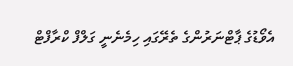އެވޯޑުގެ ޕާޓްނަރުންގެ ތެރޭގައި ހިމެނެނީ ގަލްފް ކްރާފްޓް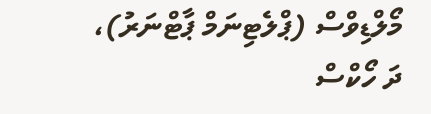މޯލްޑިވްސް (ޕްލެޓިނަމް ޕާޓްނަރު)، ދަ ހޯކްސް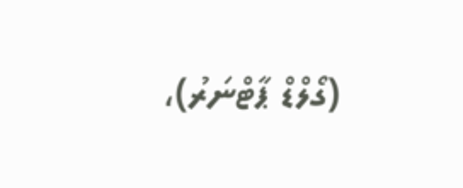(ގޯލްޑް ޕާޓްނަރު)،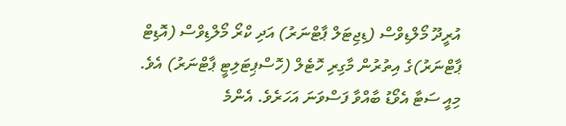އުރީދޫ މޯލްޑިވްސް (ޑިޖިޓަލް ޕާޓްނަރު) އަދި ކްރޯ މޯލްޑިވްސް (އޮޑިޓް ޕާޓްނަރު)ގެ އިތުރުން މާގިރި ހޮޓެލް (ހޮސްޕިޓަލިޓީ ޕާޓްނަރު) އެވެ.
މިއީ ސަޓާ އެވޯޑު ބާއްވާ ފަސްވަނަ އަހަރެވެ. އެންމެ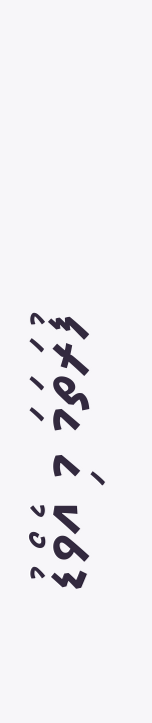ފުރަތަމަ މި އެވޯޑު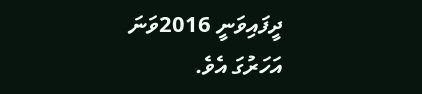ދީފައިވަނީ 2016ވަނަ އަހަރުގަ އެވެ.